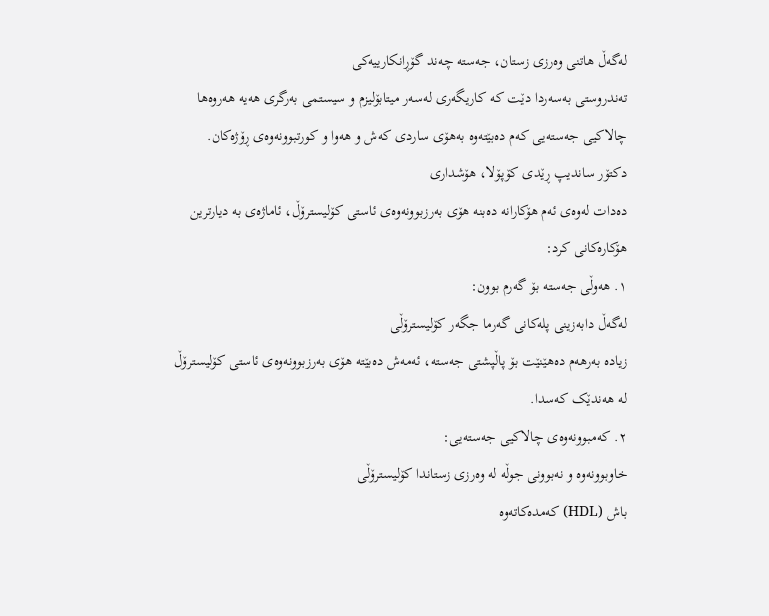لەگەڵ هاتنی وەرزی زستان، جەستە چەند گۆڕانکارییەکی
تەندروستی بەسەردا دێت کە کاریگەری لەسەر میتابۆلیزم و سیستمی بەرگری هەیە هەروەها
چالاکیی جەستەیی کەم دەبێتەوە بەهۆی ساردی کەش و هەوا و کورتبوونەوەی ڕۆژەکان.
دکتۆر ساندیپ ڕێدی کۆپۆلا، هۆشداری
دەدات لەوەی ئەم هۆکارانە دەبنە هۆی بەرزبوونەوەی ئاستی کۆلیسترۆڵ، ئاماژەی بە دیارترین
هۆکارەکانی کرد:
١. هەوڵی جەستە بۆ گەرم بوون:
لەگەڵ دابەزینی پلەکانی گەرما جگەر کۆلیسترۆڵی
زیادە بەرهەم دەهێنێت بۆ پاڵپشتی جەستە، ئەمەش دەبێتە هۆی بەرزبوونەوەی ئاستی کۆلیسترۆڵ
لە هەندێک کەسدا.
٢. کەمبوونەوەی چالاکیی جەستەیی:
خاوبوونەوە و نەبوونی جوڵە لە وەرزی زستاندا کۆلیسترۆڵی
باش (HDL) کەمدەکاتەوە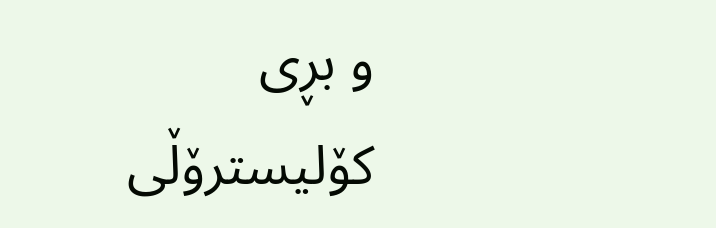و بڕی کۆلیسترۆڵی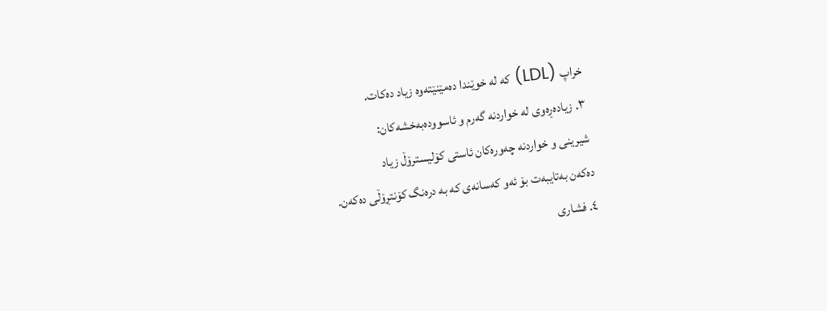خراپ (LDL) کە لە خوێندا دەمێنێتەوە زیاد دەکات.
٣. زیادەڕەوی لە خواردنە گەرم و ئاسوودەبەخشەکان:
شیرینی و خواردنە چەورەکان ئاستی کۆلیسترۆڵ زیاد
دەکەن بەتایبەت بۆ ئەو کەسانەی کە بە درەنگ کۆنتڕۆڵی دەکەن.
٤. فشاری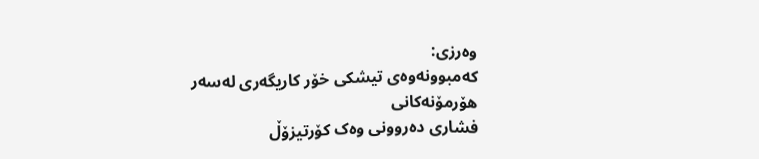وەرزی:
کەمبوونەوەی تیشکی خۆر کاریگەری لەسەر هۆرمۆنەکانی
فشاری دەروونی وەک کۆرتیزۆڵ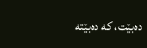دەبێت، کە دەبێتە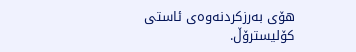هۆی بەرزکردنەوەی ئاستی کۆلیسترۆڵ.